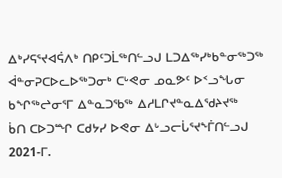ᐃᒃᓯᕋᕐᔪᐊᕌᐱᒃ ᑎᑭᑦᑐᒫᖅᑎᓪᓗᒍ ᒪᑐᐃᖅᓯᒃᑲᓐᓂᖅᑐᖅ ᐋᓐᓂᕈᑕᐅᓚᐅᖅᑐᓂᒃ ᑕᒡᕙᓂ ᓄᓇᕗᑦ ᐅᑉᓗᖓᓂ
ᑲᖏᖅᖠᓂᕐᒥ ᐃᓐᓇᑐᖃᖅ ᐃᓱᒪᒋᔪᓐᓇᐃᖁᔨᔪᖅ
ᑳᑎ ᑕᐅᑐᙱ ᑕᑯᔭᓯ ᐅᕙᓂ ᐃᒡᓗᓕᒑᕐᔪᖕᒦᑎᓪᓗᒍ 2021-ᒥ.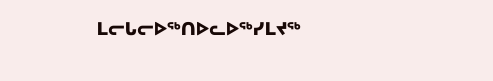ᒪᓕᒐᓕᐅᖅᑎᐅᓚᐅᖅᓯᒪᔪᖅ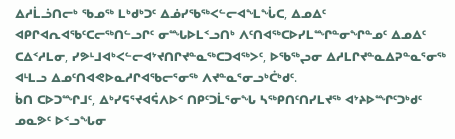ᐃᓱᒫᓘᑎᓕᒃ ᖃᓄᖅ ᒪᒃᑯᒃᑐᑦ ᐃᓅᓯᖃᖅᐸᓪᓕᐊᖕᒪᖔᑕ, ᐃᓄᐃᑦ ᐊᑭᒋᐊᕆᐊᖃᑦᑕᓕᖅᑎᓪᓗᒋᑦ ᓂᙵᐅᒪᑉᓗᑎᒃ ᐱᑦᑎᐊᖅᑕᐅᓯᒪᙱᓐᓂᖏᓐᓄᑦ ᐃᓄᐃᑦ ᑕᐃᑉᓱᒪᓂ, ᓯᕗᒻᒧᐊᒃᐸᓪᓕᐊᔾᔪᑎᒋᔪᓐᓇᖅᑕᑐᐊᖅᐳᑦ, ᐅᖃᖅᖢᓂ ᐃᓱᒪᒋᔪᓐᓇᐃᕈᓐᓇᕐᓂᖅ ᐊᒻᒪᓗ ᐃᓄᑦᑎᐊᕙᐅᓇᓱᒋᐊᖃᓕᕐᓂᖅ ᐱᔪᓐᓇᕐᓂᓗᒃᑖᒃᑯᑦ.
ᑳᑎ ᑕᐅᑐᙱᒧᑦ, ᐃᒃᓯᕋᕐᔪᐊᕌᐱᐅᑉ ᑎᑭᑦᑐᒫᕐᓂᖓ ᓴᖅᑭᑎᑦᑎᓯᒪᔪᖅ ᐊᔾᔨᐅᙱᑦᑐᒃᑯᑦ ᓄᓇᕗᑦ ᐅᑉᓗᖓᓂ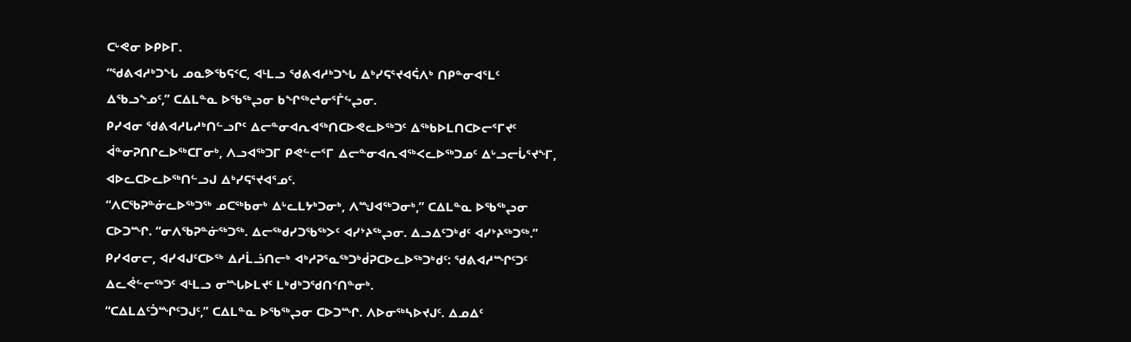ᑕᒡᕙᓂ ᐅᑭᐅᒥ.
“ᖁᕕᐊᓱᒃᑐᖓ ᓄᓇᕗᖃᕋᑉᑕ, ᐊᒻᒪᓗ ᖁᕕᐊᓱᒃᑐᖓ ᐃᒃᓯᕋᕐᔪᐊᕌᐱᒃ ᑎᑭᓐᓂᐊᕐᒪᑦ ᐃᖃᓗᖕᓄᑦ,” ᑕᐃᒪᓐᓇ ᐅᖃᖅᖢᓂ ᑲᖏᖅᖠᓂᕐᒦᖦᖢᓂ.
ᑭᓯᐊᓂ ᖁᕕᐊᓱᒐᓱᒃᑎᓪᓗᒋᑦ ᐃᓕᓐᓂᐊᕆᐊᖅᑎᑕᐅᕙᓚᐅᖅᑐᑦ ᐃᖅᑲᐅᒪᑎᑕᐅᓕᕐᒥᔪᑦ ᐋᓐᓂᕈᑎᒋᓚᐅᖅᑕᒥᓂᒃ, ᐱᓗᐊᖅᑐᒥ ᑭᕙᓪᓕᕐᒥ ᐃᓕᓐᓂᐊᕆᐊᖅᐸᓚᐅᖅᑐᓄᑦ ᐃᒡᓗᓕᒑᕐᔪᖕᒥ, ᐊᐅᓚᑕᐅᓚᐅᖅᑎᓪᓗᒍ ᐃᒃᓯᕋᕐᔪᐊᕐᓄᑦ.
“ᐱᑕᖃᕈᓐᓃᓚᐅᖅᑐᖅ ᓄᑕᖅᑲᓂᒃ ᐃᒡᓚᒪᔭᒃᑐᓂᒃ, ᐱᙳᐊᖅᑐᓂᒃ,” ᑕᐃᒪᓐᓇ ᐅᖃᖅᖢᓂ ᑕᐅᑐᙱ. “ᓂᐱᖃᕈᓐᓃᖅᑐᖅ. ᐃᓕᖅᑯᓯᑐᖃᖅᐳᑦ ᐊᓯᔾᔨᖅᖢᓂ. ᐃᓗᐃᑦᑐᒃᑯᑦ ᐊᓯᔾᔨᖅᑐᖅ.”
ᑭᓯᐊᓂᓕ, ᐊᓯᐊᒍᑦᑕᐅᖅ ᐃᓱᒫᓘᑎᓕᒃ ᐊᒃᓱᕈᕐᓇᖅᑐᒃᑰᕈᑕᐅᓚᐅᖅᑐᒃᑯᑦ: ᖁᕕᐊᓱᙱᑦᑐᑦ ᐃᓚᕚᓪᓕᖅᑐᑦ ᐊᒻᒪᓗ ᓂᙵᐅᒪᔪᑦ ᒪᒃᑯᒃᑐᖁᑎᑉᑎᓐᓂᒃ.
“ᑕᐃᒪᐃᑦᑑᙱᑦᑐᒍᑦ,” ᑕᐃᒪᓐᓇ ᐅᖃᖅᖢᓂ ᑕᐅᑐᙱ. ᐱᐅᓂᖅᓴᐅᔪᒍᑦ. ᐃᓄᐃᑦ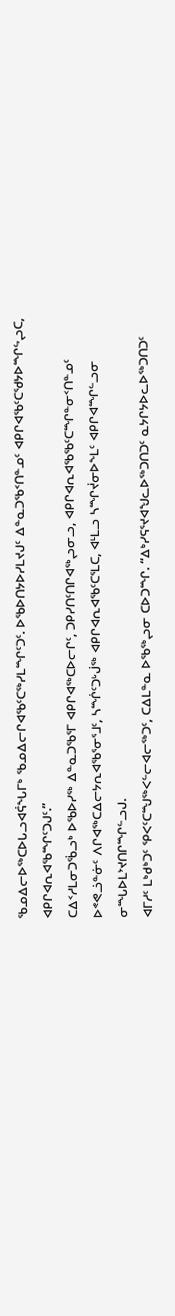ᖃᓄᐃᓕᐅᖅᑕᐅᒐᓗᐊᕌᖓᒥᒃ ᖃᓄᐃᓕᒋᐊᖃᑦᑕᖅᓯᒪᙱᑦᑐᑦ. ᐅᖃᐅᑎᔭᐅᓯᒪᔪᒍᑦ ᐃᓐᓇᑐᖃᑉᑎᓐᓄᑦ ᐊᑭᒋᐊᖃᑦᑕᖁᔭᐅᙱᖦᖢᑕ, ᐊᑭᒋᐊᕆᐊᖃᙱᑦᑐᒍᑦ.”
ᑕᐃᑉᓱᒪᓂᑐᖄᓗᒃ ᐅᖃᐅᓯᖅ ᐃᓐᓇᑐᖃᕐᒥ ᐊᑭᒋᐊᖅᑕᐅᓕᒋᑦ, ᑐᑭᓯᑎᑦᑎᒋᐊᖅᖢᓂᓗ, ᐊᑭᒋᐊᕆᐊᖃᖃᑦᑕᙱᓐᓂᑉᑎᓐᓄᑦ ᐅᕝᕙᓘᓐᓃᑦ ᐱᒋᐊᖅᑕᐃᓕᔭᕆᐊᖃᕐᓂᕐᒧᑦ, ᓴᙲᑦᑐᒡᒎᖅ ᐊᑭᒋᐊᕆᐊᖃᑦᑕᕐᒪᑕ, ᐊᒻᒪᓗ ᓴᙱᔫᓂᐅᖕᒪᑦ ᐊᑭᒋᐊᙱᓪᓗᓂ ᓂᙵᐅᒪᔾᔪᑎᒋᙱᓪᓗᒍ.
ᐊᒥᓱᑦ ᒪᒃᑯᒃᑐᑦ ᕿᐸᑦᑕᙳᖅᐸᓪᓕᐊᓕᖅᑐᑦ, ᑕᐃᒪᓐᓇ ᐅᖃᖅᖢᓂ ᑕᐅᑐᙱ. “ᐃᒃᓯᕋᕐᔪᐊᖑᓚᐅᖅᑐᑎᑐᑦ ᓇᔭᒋᔭᐅᓚᐅᖅᑐᑎᑐᑦ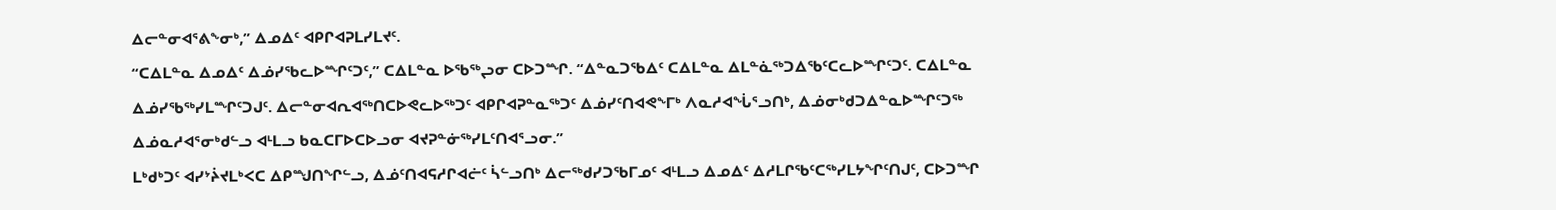ᐃᓕᓐᓂᐊᕐᕕᖕᓂᒃ,” ᐃᓄᐃᑦ ᐊᑭᒋᐊᕈᒪᓯᒪᔪᑦ.
“ᑕᐃᒪᓐᓇ ᐃᓄᐃᑦ ᐃᓅᓯᖃᓚᐅᙱᑦᑐᑦ,” ᑕᐃᒪᓐᓇ ᐅᖃᖅᖢᓂ ᑕᐅᑐᙱ. “ᐃᓐᓇᑐᖃᐃᑦ ᑕᐃᒪᓐᓇ ᐃᒪᓐᓈᖅᑐᐃᖃᑦᑕᓚᐅᙱᑦᑐᑦ. ᑕᐃᒪᓐᓇ ᐃᓅᓯᖃᖅᓯᒪᙱᑦᑐᒍᑦ. ᐃᓕᓐᓂᐊᕆᐊᖅᑎᑕᐅᕙᓚᐅᖅᑐᑦ ᐊᑭᒋᐊᕈᓐᓇᖅᑐᑦ ᐃᓅᓯᑦᑎᐊᕙᖕᒥᒃ ᐱᓇᓱᐊᖔᕐᓗᑎᒃ, ᐃᓅᓂᒃᑯᑐᐃᓐᓇᐅᙱᑦᑐᖅ ᐃᓅᓇᓱᐊᕐᓂᒃᑯᓪᓗ ᐊᒻᒪᓗ ᑲᓇᑕᒥᐅᑕᐅᓗᓂ ᐊᔪᕈᓐᓃᖅᓯᒪᑦᑎᐊᕐᓗᓂ.”
ᒪᒃᑯᒃᑐᑦ ᐊᓯᔾᔩᔪᒪᒃᐸᑕ ᐃᑭᙳᑎᖏᓪᓗ, ᐃᓅᑦᑎᐊᕋᓱᒋᐊᓖᑦ ᓵᓪᓗᑎᒃ ᐃᓕᖅᑯᓯᑐᖃᒥᓄᑦ ᐊᒻᒪᓗ ᐃᓄᐃᑦ ᐃᓱᒪᒋᖃᑦᑕᖅᓯᒪᔭᖏᑦᑎᒍᑦ, ᑕᐅᑐᙱ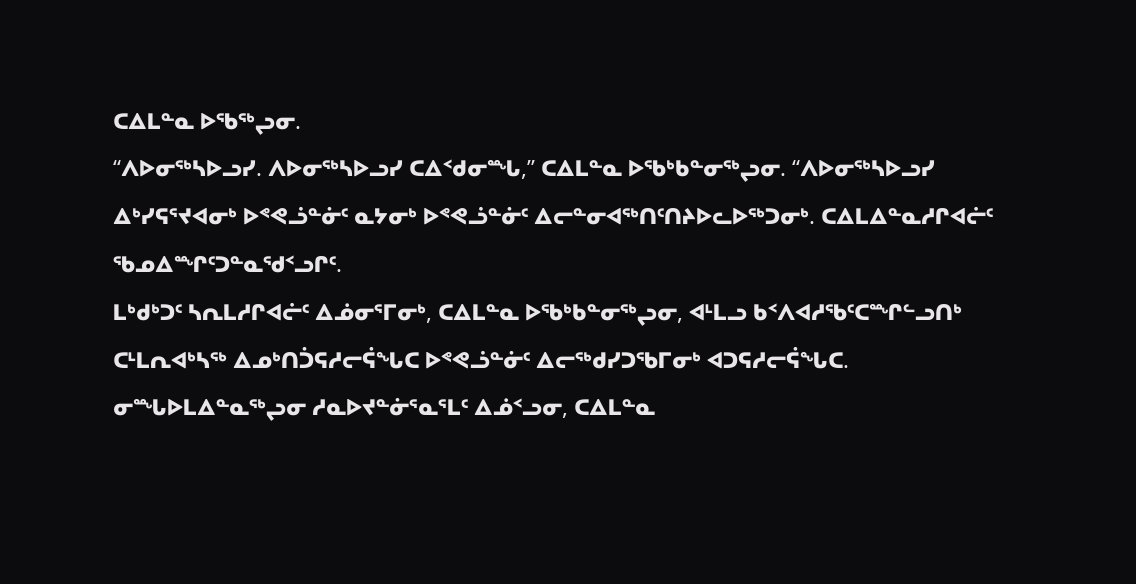ᑕᐃᒪᓐᓇ ᐅᖃᖅᖢᓂ.
“ᐱᐅᓂᖅᓴᐅᓗᓯ. ᐱᐅᓂᖅᓴᐅᓗᓯ ᑕᐃᑉᑯᓂᙵ,” ᑕᐃᒪᓐᓇ ᐅᖃᒃᑲᓐᓂᖅᖢᓂ. “ᐱᐅᓂᖅᓴᐅᓗᓯ ᐃᒃᓯᕋᕐᔪᐊᓂᒃ ᐅᕝᕙᓘᓐᓃᑦ ᓇᔭᓂᒃ ᐅᕝᕙᓘᓐᓃᑦ ᐃᓕᓐᓂᐊᖅᑎᑦᑎᔨᐅᓚᐅᖅᑐᓂᒃ. ᑕᐃᒪᐃᓐᓇᓱᒋᐊᓖᑦ ᖃᓄᐃᙱᑦᑐᓐᓇᖁᑉᓗᒋᑦ.
ᒪᒃᑯᒃᑐᑦ ᓴᕆᒪᓱᒋᐊᓖᑦ ᐃᓅᓂᕐᒥᓂᒃ, ᑕᐃᒪᓐᓇ ᐅᖃᒃᑲᓐᓂᖅᖢᓂ, ᐊᒻᒪᓗ ᑲᑉᐱᐊᓱᖃᑦᑕᙱᓪᓗᑎᒃ ᑕᒻᒪᕆᐊᒃᓴᖅ ᐃᓄᒃᑎᑑᕋᓱᓕᕌᖓᑕ ᐅᕝᕙᓘᓐᓃᑦ ᐃᓕᖅᑯᓯᑐᖃᒥᓂᒃ ᐊᑐᕋᓱᓕᕌᖓᑕ.
ᓂᙵᐅᒪᐃᓐᓇᖅᖢᓂ ᓱᓇᐅᔪᓐᓃᕐᓇᕐᒪᑦ ᐃᓅᑉᓗᓂ, ᑕᐃᒪᓐᓇ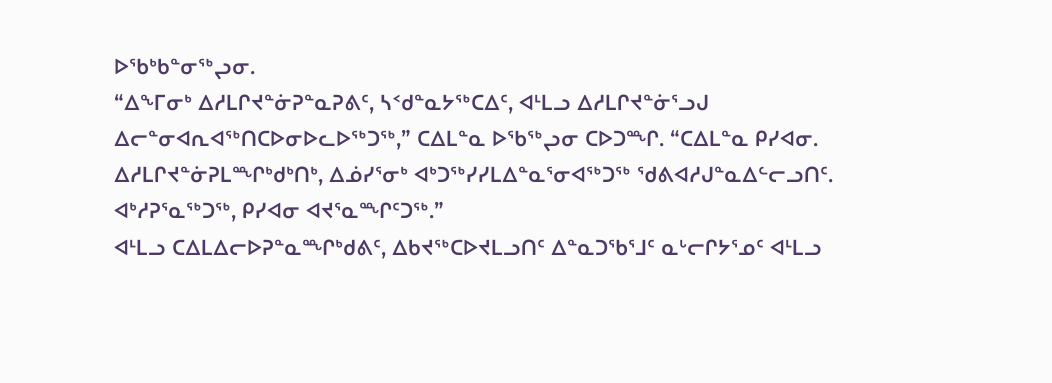ᐅᖃᒃᑲᓐᓂᖅᖢᓂ.
“ᐃᖕᒥᓂᒃ ᐃᓱᒪᒋᔪᓐᓃᕈᓐᓇᕈᕕᑦ, ᓴᑉᑯᓐᓇᔭᖅᑕᐃᑦ, ᐊᒻᒪᓗ ᐃᓱᒪᒋᔪᓐᓃᕐᓗᒍ ᐃᓕᓐᓂᐊᕆᐊᖅᑎᑕᐅᓂᐅᓚᐅᖅᑐᖅ,” ᑕᐃᒪᓐᓇ ᐅᖃᖅᖢᓂ ᑕᐅᑐᙱ. “ᑕᐃᒪᓐᓇ ᑭᓯᐊᓂ. ᐃᓱᒪᒋᔪᓐᓃᕈᒪᙱᒃᑯᒃᑎᒃ, ᐃᓅᓯᕐᓂᒃ ᐊᒃᑐᖅᓯᓯᒪᐃᓐᓇᕐᓂᐊᖅᑐᖅ ᖁᕕᐊᓱᒍᓐᓇᐃᓪᓕᓗᑎᑦ. ᐊᒃᓱᕈᕐᓇᖅᑐᖅ, ᑭᓯᐊᓂ ᐊᔪᕐᓇᙱᑦᑐᖅ.”
ᐊᒻᒪᓗ ᑕᐃᒪᐃᓕᐅᕈᓐᓇᙱᒃᑯᕕᑦ, ᐃᑲᔪᖅᑕᐅᔪᒪᓗᑎᑦ ᐃᓐᓇᑐᖃᕐᒧᑦ ᓇᒡᓕᒋᔭᕐᓄᑦ ᐊᒻᒪᓗ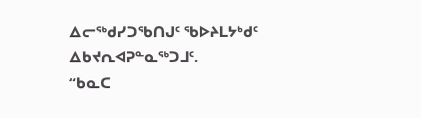ᐃᓕᖅᑯᓯᑐᖃᑎᒍᑦ ᖃᐅᔨᒪᔭᒃᑯᑦ ᐃᑲᔪᕆᐊᕈᓐᓇᖅᑐᒧᑦ.
“ᑲᓇᑕ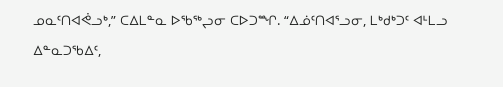ᓄᓇᑦᑎᐊᕚᓗᒃ,” ᑕᐃᒪᓐᓇ ᐅᖃᖅᖢᓂ ᑕᐅᑐᙱ. “ᐃᓅᑦᑎᐊᕐᓗᓂ, ᒪᒃᑯᒃᑐᑦ ᐊᒻᒪᓗ ᐃᓐᓇᑐᖃᐃᑦ,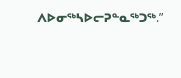ᐱᐅᓂᖅᓴᐅᓕᕈᓐᓇᖅᑐᖅ.”